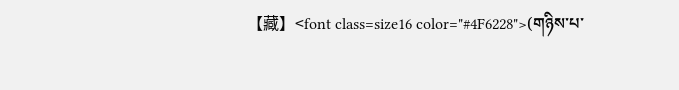【藏】<font class=size16 color="#4F6228">(གཉིས་པ་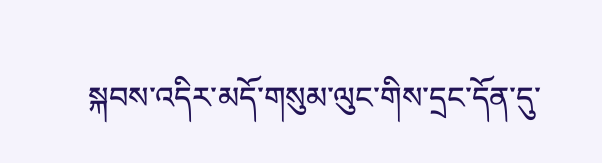སྐབས་འདིར་མདོ་གསུམ་ལུང་གིས་དྲང་དོན་དུ་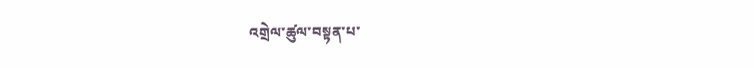འགྲེལ་ཚུལ་བསྟན་པ་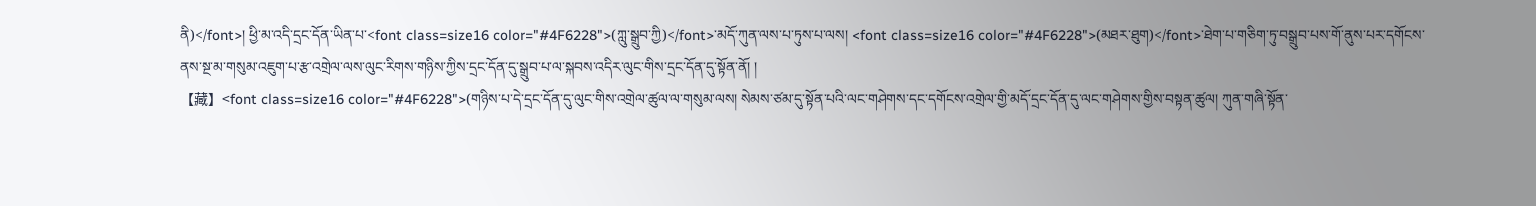ནི)</font>། ཕྱི་མ་འདི་དྲང་དོན་ཡིན་པ་<font class=size16 color="#4F6228">(ཀླུ་སྒྲུབ་ཀྱི)</font>་མདོ་ཀུན་ལས་པ་ཏུས་པ་ལས། <font class=size16 color="#4F6228">(མཐར་ཐུག)</font>་ཐེག་པ་གཅིག་ཏུ་བསྒྲུབ་པས་གོ་ནུས་པར་དགོངས་ནས་སྔ་མ་གསུམ་འཇུག་པ་རྩ་འགྲེལ་ལས་ལུང་རིགས་གཉིས་ཀྱིས་དྲང་དོན་དུ་སྒྲུབ་པ་ལ་སྐབས་འདིར་ལུང་གིས་དྲང་དོན་དུ་སྟོན་ནོ། །
【藏】<font class=size16 color="#4F6228">(གཉིས་པ་དེ་དྲང་དོན་དུ་ལུང་གིས་འགྲེལ་ཚུལ་ལ་གསུམ་ལས། སེམས་ཙམ་དུ་སྟོན་པའི་ལང་གཤེགས་དང་དགོངས་འགྲེལ་གྱི་མདོ་དྲང་དོན་དུ་ལང་གཤེགས་གྱིས་བསྟན་ཚུལ། ཀུན་གཞི་སྟོན་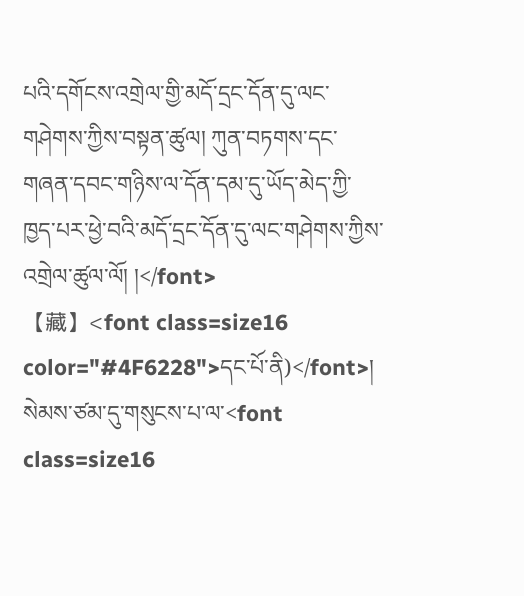པའི་དགོངས་འགྲེལ་གྱི་མདོ་དྲང་དོན་དུ་ལང་གཤེགས་ཀྱིས་བསྟན་ཚུལ། ཀུན་བཏགས་དང་གཞན་དབང་གཉིས་ལ་དོན་དམ་དུ་ཡོད་མེད་ཀྱི་ཁྱད་པར་ཕྱེ་བའི་མདོ་དྲང་དོན་དུ་ལང་གཤེགས་ཀྱིས་འགྲེལ་ཚུལ་ལོ། །</font>
【藏】<font class=size16 color="#4F6228">དང་པོ་ནི)</font>། སེམས་ཙམ་དུ་གསུངས་པ་ལ་<font class=size16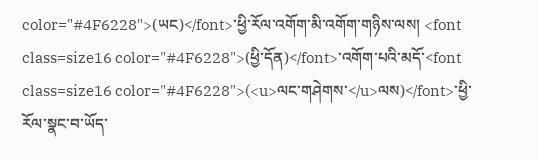color="#4F6228">(ཡང)</font>་ཕྱི་རོལ་འགོག་མི་འགོག་གཉིས་ལས། <font class=size16 color="#4F6228">(ཕྱི་དོན)</font>་འགོག་པའི་མདོ་<font class=size16 color="#4F6228">(<u>ལང་གཤེགས་</u>ལས)</font>་ཕྱི་རོལ་སྣང་བ་ཡོད་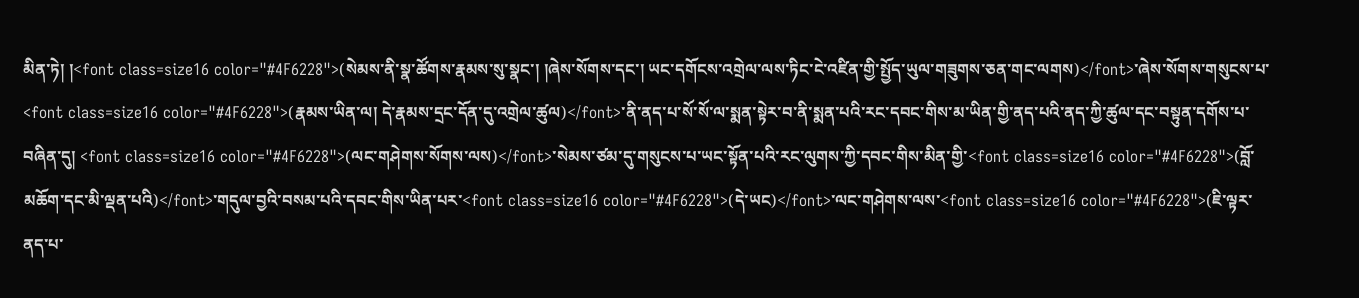མིན་ཏེ། །<font class=size16 color="#4F6228">(སེམས་ནི་སྣ་ཚོགས་རྣམས་སུ་སྣང་། །ཞེས་སོགས་དང་། ཡང་དགོངས་འགྲེལ་ལས་ཏིང་ངེ་འཛིན་གྱི་སྤྱོད་ཡུལ་གཟུགས་ཅན་གང་ལགས)</font>་ཞེས་སོགས་གསུངས་པ་<font class=size16 color="#4F6228">(རྣམས་ཡིན་ལ། དེ་རྣམས་དྲང་དོན་དུ་འགྲེལ་ཚུལ)</font>་ནི་ནད་པ་སོ་སོ་ལ་སྨན་སྟེར་བ་ནི་སྨན་པའི་རང་དབང་གིས་མ་ཡིན་གྱི་ནད་པའི་ནད་ཀྱི་ཚུལ་དང་བསྟུན་དགོས་པ་བཞིན་དུ། <font class=size16 color="#4F6228">(ལང་གཤེགས་སོགས་ལས)</font>་སེམས་ཙམ་དུ་གསུངས་པ་ཡང་སྟོན་པའི་རང་ལུགས་ཀྱི་དབང་གིས་མིན་གྱི་<font class=size16 color="#4F6228">(བློ་མཆོག་དང་མི་ལྡན་པའི)</font>་གདུལ་བྱའི་བསམ་པའི་དབང་གིས་ཡིན་པར་<font class=size16 color="#4F6228">(དེ་ཡང)</font>་ལང་གཤེགས་ལས་<font class=size16 color="#4F6228">(ཇི་ལྟར་ནད་པ་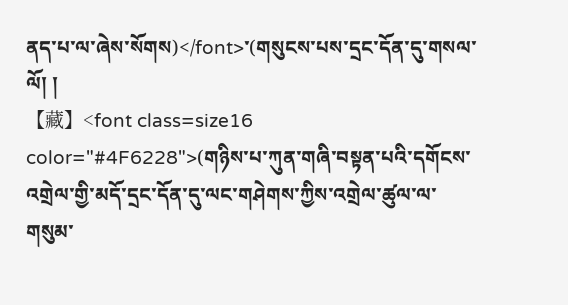ནད་པ་ལ་ཞེས་སོགས)</font>་(གསུངས་པས་དྲང་དོན་དུ་གསལ་ལོ། །
【藏】<font class=size16 color="#4F6228">(གཉིས་པ་ཀུན་གཞི་བསྟན་པའི་དགོངས་འགྲེལ་གྱི་མདོ་དྲང་དོན་དུ་ལང་གཤེགས་ཀྱིས་འགྲེལ་ཚུལ་ལ་གསུམ་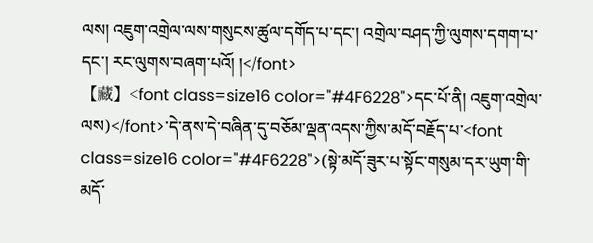ལས། འཇུག་འགྲེལ་ལས་གསུངས་ཚུལ་དགོད་པ་དང་། འགྲེལ་བཤད་ཀྱི་ལུགས་དགག་པ་དང་། རང་ལུགས་བཞག་པའོ། །</font>
【藏】<font class=size16 color="#4F6228">དང་པོ་ནི། འཇུག་འགྲེལ་ལས)</font>་དེ་ནས་དེ་བཞིན་དུ་བཅོམ་ལྡན་འདས་ཀྱིས་མདོ་བརྗོད་པ་<font class=size16 color="#4F6228">(སྟེ་མདོ་ཟུར་པ་སྟོང་གསུམ་དར་ཡུག་གི་མདོ་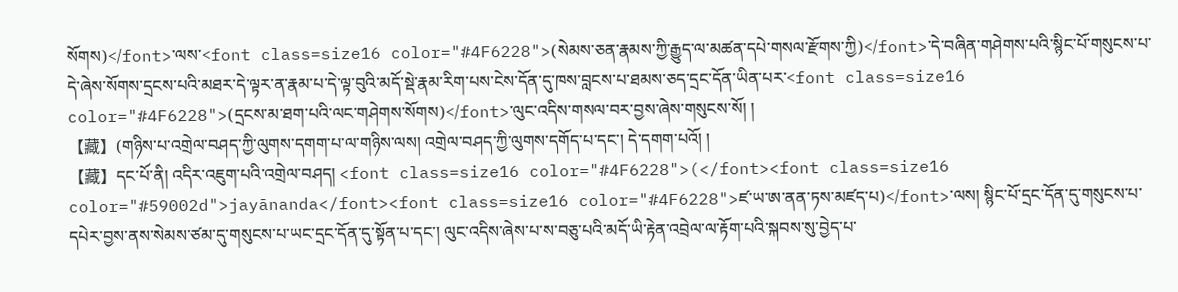སོགས)</font>་ལས་<font class=size16 color="#4F6228">(སེམས་ཅན་རྣམས་ཀྱི་རྒྱུད་ལ་མཚན་དཔེ་གསལ་རྫོགས་ཀྱི)</font>་དེ་བཞིན་གཤེགས་པའི་སྙིང་པོ་གསུངས་པ་དེ་ཞེས་སོགས་དྲངས་པའི་མཐར་དེ་ལྟར་ན་རྣམ་པ་དེ་ལྟ་བུའི་མདོ་སྡེ་རྣམ་རིག་པས་ངེས་དོན་དུ་ཁས་བླངས་པ་ཐམས་ཅད་དྲང་དོན་ཡིན་པར་<font class=size16 color="#4F6228">(དྲངས་མ་ཐག་པའི་ལང་གཤེགས་སོགས)</font>་ལུང་འདིས་གསལ་བར་བྱས་ཞེས་གསུངས་སོ། །
【藏】(གཉིས་པ་འགྲེལ་བཤད་ཀྱི་ལུགས་དགག་པ་ལ་གཉིས་ལས། འགྲེལ་བཤད་ཀྱི་ལུགས་དགོད་པ་དང་། དེ་དགག་པའོ། །
【藏】དང་པོ་ནི། འདིར་འཇུག་པའི་འགྲེལ་བཤད། <font class=size16 color="#4F6228">(</font><font class=size16 color="#59002d">jayānanda</font><font class=size16 color="#4F6228">ཛ་ཡ་ཨ་ནན་ཏས་མཛད་པ)</font>་ལས། སྙིང་པོ་དྲང་དོན་དུ་གསུངས་པ་དཔེར་བྱས་ནས་སེམས་ཙམ་དུ་གསུངས་པ་ཡང་དྲང་དོན་དུ་སྟོན་པ་དང་། ལུང་འདིས་ཞེས་པ་ས་བཅུ་པའི་མདོ་ཡི་རྟེན་འབྲེལ་ལ་རྟོག་པའི་སྐབས་སུ་བྱེད་པ་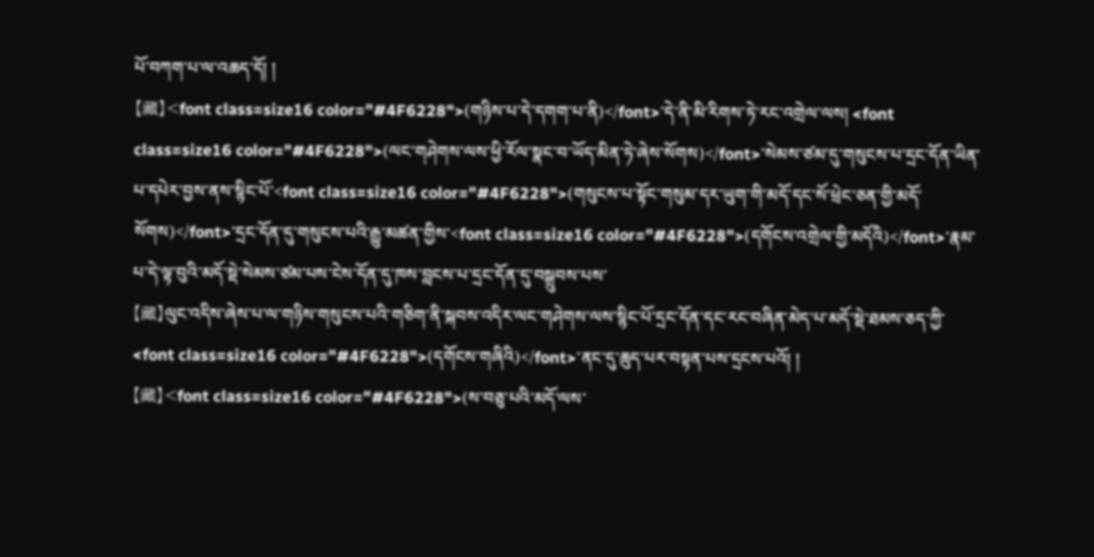པོ་བཀག་པ་ལ་འཆད་དོ། །
【藏】<font class=size16 color="#4F6228">(གཉིས་པ་དེ་དགག་པ་ནི)</font>་དེ་ནི་མི་རིགས་ཏེ་རང་འགྲེལ་ལས། <font class=size16 color="#4F6228">(ལང་གཤེགས་ལས་ཕྱི་རོལ་སྣང་བ་ཡོད་མིན་ཏེ་ཞེས་སོགས)</font>་སེམས་ཙམ་དུ་གསུངས་པ་དྲང་དོན་ཡིན་པ་དཔེར་བྱས་ནས་སྙིང་པོ་<font class=size16 color="#4F6228">(གསུངས་པ་སྟོང་གསུམ་དར་ཡུག་གི་མདོ་དང་སོ་ཕྲེང་ཅན་གྱི་མདོ་སོགས)</font>་དྲང་དོན་དུ་གསུངས་པའི་རྒྱུ་མཚན་གྱིས་<font class=size16 color="#4F6228">(དགོངས་འགྲེལ་གྱི་མདོའི)</font>་རྣམ་པ་དེ་ལྟ་བུའི་མདོ་སྡེ་སེམས་ཙམ་པས་ངེས་དོན་དུ་ཁས་བླངས་པ་དྲང་དོན་དུ་བསྒྲུབས་པས་
【藏】ལུང་འདིས་ཞེས་པ་ལ་གཉིས་གསུངས་པའི་གཅིག་ནི་སྐབས་འདིར་ལང་གཤེགས་ལས་སྙིང་པོ་དྲང་དོན་དང་རང་བཞིན་མེད་པ་མདོ་སྡེ་ཐམས་ཅད་ཀྱི་<font class=size16 color="#4F6228">(དགོངས་གཞིའི)</font>་ནང་དུ་ཆུད་པར་བསྟན་པས་དྲངས་པའོ། །
【藏】<font class=size16 color="#4F6228">(ས་བཅུ་པའི་མདོ་ལས་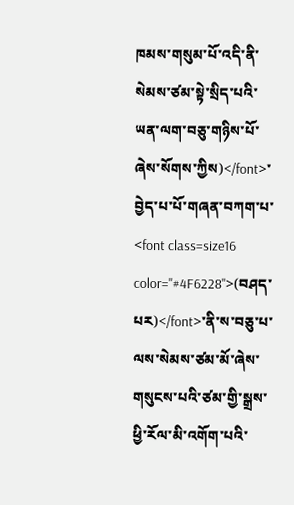ཁམས་གསུམ་པོ་འདི་ནི་སེམས་ཙམ་སྟེ་སྲིད་པའི་ཡན་ལག་བཅུ་གཉིས་པོ་ཞེས་སོགས་ཀྱིས)</font>་བྱེད་པ་པོ་གཞན་བཀག་པ་<font class=size16 color="#4F6228">(བཤད་པར)</font>་ནི་ས་བཅུ་པ་ལས་སེམས་ཙམ་མོ་ཞེས་གསུངས་པའི་ཙམ་གྱི་སྒྲས་ཕྱི་རོལ་མི་འགོག་པའི་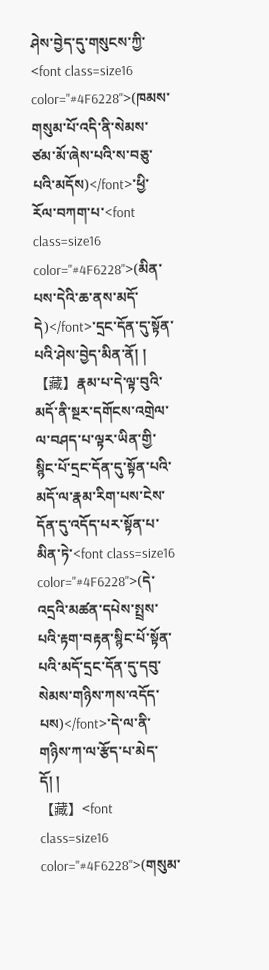ཤེས་བྱེད་དུ་གསུངས་ཀྱི་<font class=size16 color="#4F6228">(ཁམས་གསུམ་པོ་འདི་ནི་སེམས་ཙམ་མོ་ཞེས་པའི་ས་བཅུ་པའི་མདོས)</font>་ཕྱི་རོལ་བཀག་པ་<font class=size16 color="#4F6228">(མིན་པས་དེའི་ཆ་ནས་མདོ་དེ)</font>་དྲང་དོན་དུ་སྟོན་པའི་ཤེས་བྱེད་མིན་ནོ། །
【藏】རྣམ་པ་དེ་ལྟ་བུའི་མདོ་ནི་སྔར་དགོངས་འགྲེལ་ལ་བཤད་པ་ལྟར་ཡིན་གྱི་སྙིང་པོ་དྲང་དོན་དུ་སྟོན་པའི་མདོ་ལ་རྣམ་རིག་པས་ངེས་དོན་དུ་འདོད་པར་སྟོན་པ་མིན་ཏེ་<font class=size16 color="#4F6228">(དེ་འདྲའི་མཚན་དཔེས་སྤྲས་པའི་རྟག་བརྟན་སྙིང་པོ་སྟོན་པའི་མདོ་དྲང་དོན་དུ་དབུ་སེམས་གཉིས་ཀས་འདོད་པས)</font>་དེ་ལ་ནི་གཉིས་ཀ་ལ་རྩོད་པ་མེད་དོ། །
【藏】<font class=size16 color="#4F6228">(གསུམ་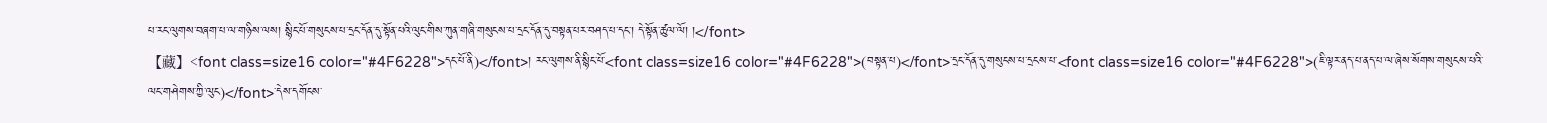པ་རང་ལུགས་བཞག་པ་ལ་གཉིས་ལས། སྙིང་པོ་གསུངས་པ་དྲང་དོན་དུ་སྟོན་པའི་ལུང་གིས་ཀུན་གཞི་གསུངས་པ་དྲང་དོན་དུ་བསྟན་པར་བཤད་པ་དང་། དེ་སྟོན་ཚུལ་ལོ། །</font>
【藏】<font class=size16 color="#4F6228">དང་པོ་ནི)</font>། རང་ལུགས་ནི་སྙིང་པོ་<font class=size16 color="#4F6228">(བསྟན་པ)</font>་དྲང་དོན་དུ་གསུངས་པ་དྲངས་པ་<font class=size16 color="#4F6228">(ཇི་ལྟར་ནད་པ་ནད་པ་ལ་ཞེས་སོགས་གསུངས་པའི་ལང་གཤེགས་ཀྱི་ལུང)</font>་དེས་དགོངས་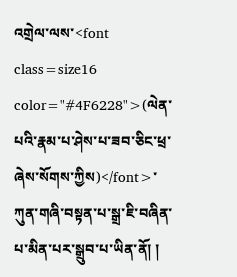འགྲེལ་ལས་<font class=size16 color="#4F6228">(ལེན་པའི་རྣམ་པ་ཤེས་པ་ཟབ་ཅིང་ཕྲ་ཞེས་སོགས་ཀྱིས)</font>་ཀུན་གཞི་བསྟན་པ་སྒྲ་ཇི་བཞིན་པ་མིན་པར་སྒྲུབ་པ་ཡིན་ནོ། །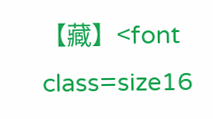【藏】<font class=size16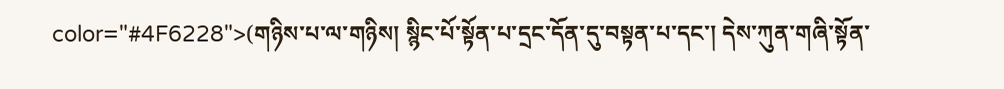color="#4F6228">(གཉིས་པ་ལ་གཉིས། སྙིང་པོ་སྟོན་པ་དྲང་དོན་དུ་བསྟན་པ་དང་། དེས་ཀུན་གཞི་སྟོན་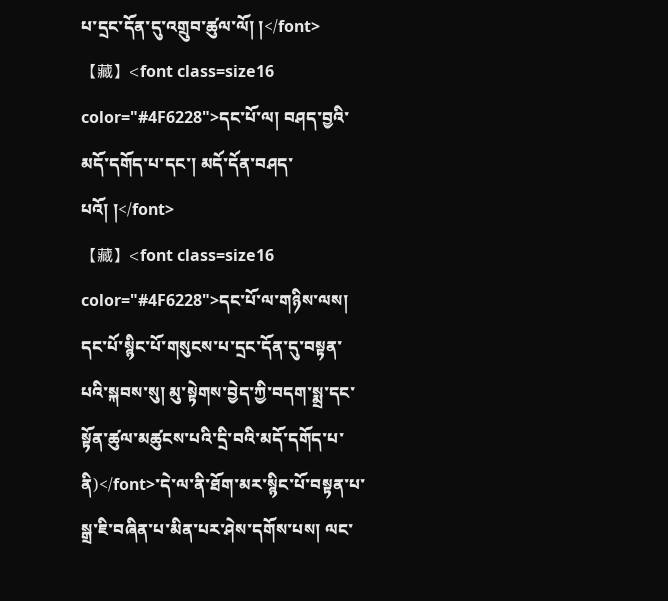པ་དྲང་དོན་དུ་འགྲུབ་ཚུལ་ལོ། །</font>
【藏】<font class=size16 color="#4F6228">དང་པོ་ལ། བཤད་བྱའི་མདོ་དགོད་པ་དང་། མདོ་དོན་བཤད་པའོ། །</font>
【藏】<font class=size16 color="#4F6228">དང་པོ་ལ་གཉིས་ལས། དང་པོ་སྙིང་པོ་གསུངས་པ་དྲང་དོན་དུ་བསྟན་པའི་སྐབས་སུ། མུ་སྟེགས་བྱེད་ཀྱི་བདག་སྨྲ་དང་སྟོན་ཚུལ་མཚུངས་པའི་དྲི་བའི་མདོ་དགོད་པ་ནི)</font>་དེ་ལ་ནི་ཐོག་མར་སྙིང་པོ་བསྟན་པ་སྒྲ་ཇི་བཞིན་པ་མིན་པར་ཤེས་དགོས་པས། ལང་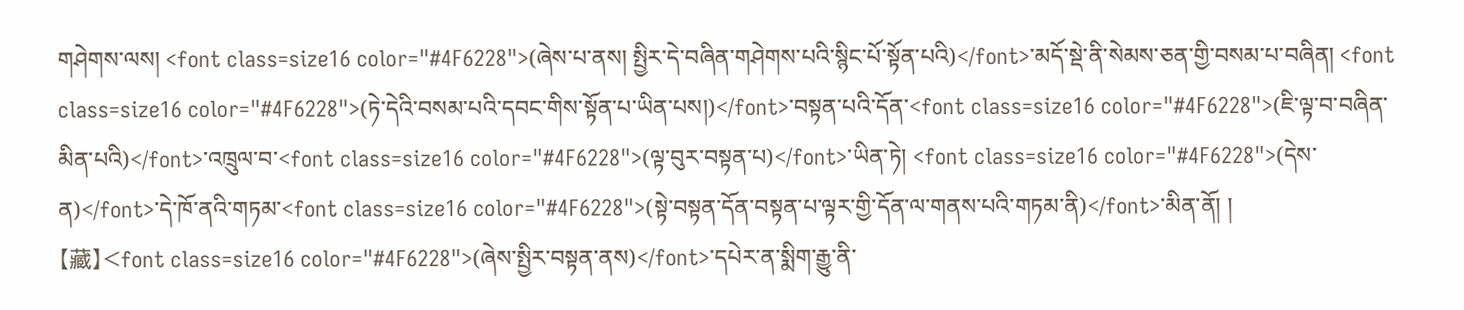གཤེགས་ལས། <font class=size16 color="#4F6228">(ཞེས་པ་ནས། སྤྱིར་དེ་བཞིན་གཤེགས་པའི་སྙིང་པོ་སྟོན་པའི)</font>་མདོ་སྡེ་ནི་སེམས་ཅན་གྱི་བསམ་པ་བཞིན། <font class=size16 color="#4F6228">(ཏེ་དེའི་བསམ་པའི་དབང་གིས་སྟོན་པ་ཡིན་པས།)</font>་བསྟན་པའི་དོན་<font class=size16 color="#4F6228">(ཇི་ལྟ་བ་བཞིན་མིན་པའི)</font>་འཁྲུལ་བ་<font class=size16 color="#4F6228">(ལྟ་བུར་བསྟན་པ)</font>་ཡིན་ཏེ། <font class=size16 color="#4F6228">(དེས་ན)</font>་དེ་ཁོ་ནའི་གཏམ་<font class=size16 color="#4F6228">(སྟེ་བསྟན་དོན་བསྟན་པ་ལྟར་གྱི་དོན་ལ་གནས་པའི་གཏམ་ནི)</font>་མིན་ནོ། །
【藏】<font class=size16 color="#4F6228">(ཞེས་སྤྱིར་བསྟན་ནས)</font>་དཔེར་ན་སྨིག་རྒྱུ་ནི་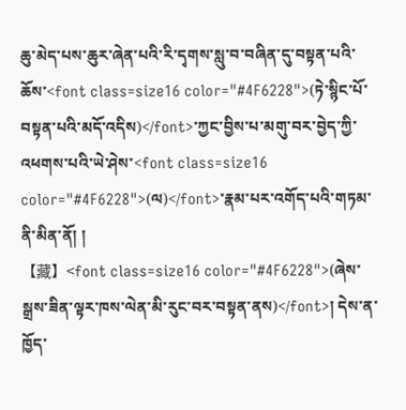ཆུ་མེད་པས་ཆུར་ཞེན་པའི་རི་དྭགས་སླུ་བ་བཞིན་དུ་བསྟན་པའི་ཆོས་<font class=size16 color="#4F6228">(ཏེ་སྙིང་པོ་བསྟན་པའི་མདོ་འདིས)</font>་ཀྱང་བྱིས་པ་མགུ་བར་བྱེད་ཀྱི་འཕགས་པའི་ཡེ་ཤེས་<font class=size16 color="#4F6228">(ལ)</font>་རྣམ་པར་འགོད་པའི་གཏམ་ནི་མིན་ནོ། །
【藏】<font class=size16 color="#4F6228">(ཞེས་སྒྲས་ཟིན་ལྟར་ཁས་ལེན་མི་རུང་བར་བསྟན་ནས)</font>། དེས་ན་ཁྱོད་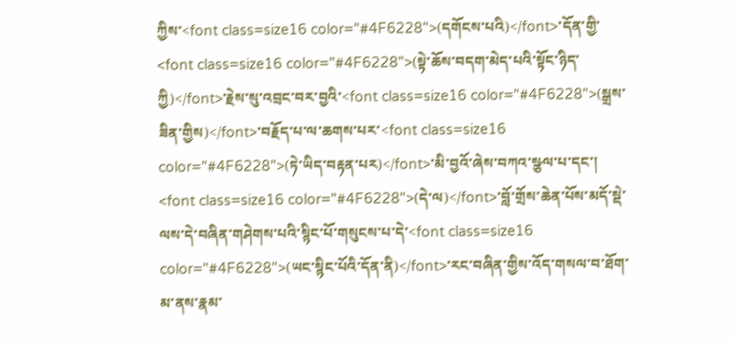ཀྱིས་<font class=size16 color="#4F6228">(དགོངས་པའི)</font>་དོན་གྱི་<font class=size16 color="#4F6228">(སྟེ་ཆོས་བདག་མེད་པའི་སྟོང་ཉིད་ཀྱི)</font>་རྗེས་སུ་འབྲང་བར་བྱའི་<font class=size16 color="#4F6228">(སྒྲས་ཟིན་གྱིས)</font>་བརྗོད་པ་ལ་ཆགས་པར་<font class=size16 color="#4F6228">(ཏེ་ཡིད་བརྟན་པར)</font>་མི་བྱའོ་ཞེས་བཀའ་སྩལ་པ་དང་། <font class=size16 color="#4F6228">(དེ་ལ)</font>་བློ་གྲོས་ཆེན་པོས་མདོ་སྡེ་ལས་དེ་བཞིན་གཤེགས་པའི་སྙིང་པོ་གསུངས་པ་དེ་<font class=size16 color="#4F6228">(ཡང་སྙིང་པོའི་དོན་ནི)</font>་རང་བཞིན་གྱིས་འོད་གསལ་བ་ཐོག་མ་ནས་རྣམ་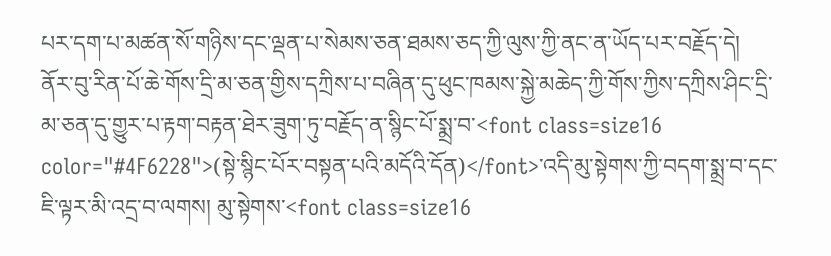པར་དག་པ་མཚན་སོ་གཉིས་དང་ལྡན་པ་སེམས་ཅན་ཐམས་ཅད་ཀྱི་ལུས་ཀྱི་ནང་ན་ཡོད་པར་བརྗོད་དེ། ནོར་བུ་རིན་པོ་ཆེ་གོས་དྲི་མ་ཅན་གྱིས་དཀྲིས་པ་བཞིན་དུ་ཕུང་ཁམས་སྐྱེ་མཆེད་ཀྱི་གོས་ཀྱིས་དཀྲིས་ཤིང་དྲི་མ་ཅན་དུ་གྱུར་པ་རྟག་བརྟན་ཐེར་ཟུག་ཏུ་བརྗོད་ན་སྙིང་པོ་སྨྲ་བ་<font class=size16 color="#4F6228">(སྟེ་སྙིང་པོར་བསྟན་པའི་མདོའི་དོན)</font>་འདི་མུ་སྟེགས་ཀྱི་བདག་སྨྲ་བ་དང་ཇི་ལྟར་མི་འདྲ་བ་ལགས། མུ་སྟེགས་<font class=size16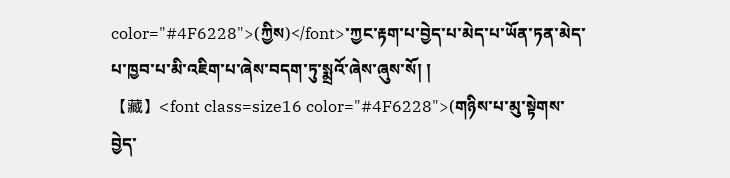color="#4F6228">(ཀྱིས)</font>་ཀྱང་རྟག་པ་བྱེད་པ་མེད་པ་ཡོན་ཏན་མེད་པ་ཁྱབ་པ་མི་འཇིག་པ་ཞེས་བདག་ཏུ་སྨྲའོ་ཞེས་ཞུས་སོ། །
【藏】<font class=size16 color="#4F6228">(གཉིས་པ་མུ་སྟེགས་བྱེད་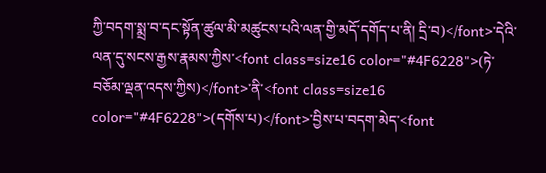ཀྱི་བདག་སྨྲ་བ་དང་སྟོན་ཚུལ་མི་མཚུངས་པའི་ལན་གྱི་མདོ་དགོད་པ་ནི། དྲི་བ)</font>་དེའི་ལན་དུ་སངས་རྒྱས་རྣམས་ཀྱིས་<font class=size16 color="#4F6228">(ཏེ་བཅོམ་ལྡན་འདས་ཀྱིས)</font>་ནི་<font class=size16 color="#4F6228">(དགོས་པ)</font>་བྱིས་པ་བདག་མེད་<font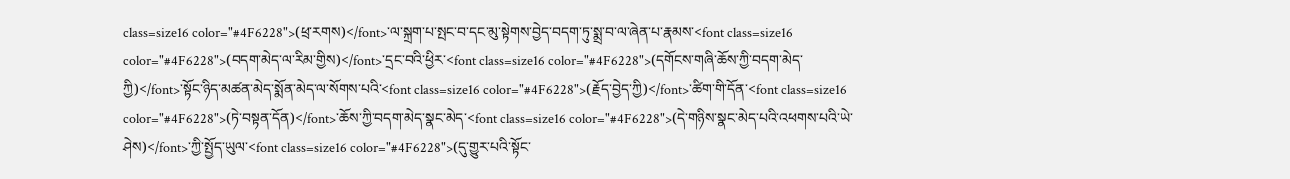class=size16 color="#4F6228">(ཕྲ་རགས)</font>་ལ་སྐྲག་པ་སྤང་བ་དང་མུ་སྟེགས་བྱེད་བདག་ཏུ་སྨྲ་བ་ལ་ཞེན་པ་རྣམས་<font class=size16 color="#4F6228">(བདག་མེད་ལ་རིམ་གྱིས)</font>་དྲང་བའི་ཕྱིར་<font class=size16 color="#4F6228">(དགོངས་གཞི་ཆོས་ཀྱི་བདག་མེད་ཀྱི)</font>་སྟོང་ཉིད་མཚན་མེད་སྨོན་མེད་ལ་སོགས་པའི་<font class=size16 color="#4F6228">(རྗོད་བྱེད་ཀྱི)</font>་ཚིག་གི་དོན་<font class=size16 color="#4F6228">(ཏེ་བསྟན་དོན)</font>་ཆོས་ཀྱི་བདག་མེད་སྣང་མེད་<font class=size16 color="#4F6228">(དེ་གཉིས་སྣང་མེད་པའི་འཕགས་པའི་ཡེ་ཤེས)</font>་ཀྱི་སྤྱོད་ཡུལ་<font class=size16 color="#4F6228">(དུ་གྱུར་པའི་སྟོང་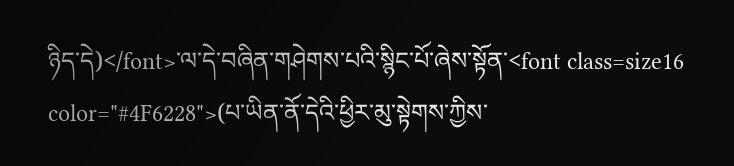ཉིད་དེ)</font>་ལ་དེ་བཞིན་གཤེགས་པའི་སྙིང་པོ་ཞེས་སྟོན་<font class=size16 color="#4F6228">(པ་ཡིན་ནོ་དེའི་ཕྱིར་མུ་སྟེགས་ཀྱིས་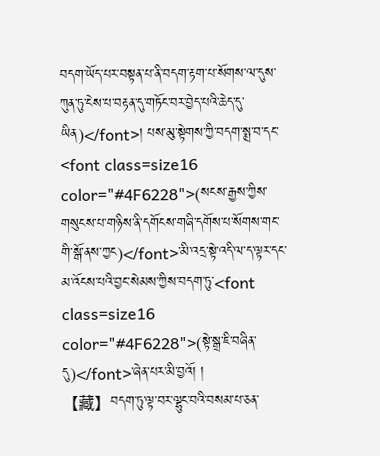བདག་ཡོད་པར་བསྟན་པ་ནི་བདག་རྟག་པ་སོགས་ལ་དུས་ཀུན་ཏུ་ངེས་པ་བརྟན་དུ་གཏོང་བར་བྱེད་པའི་ཆེད་དུ་ཡིན)</font>། པས་མུ་སྟེགས་ཀྱི་བདག་སྨྲ་བ་དང་<font class=size16 color="#4F6228">(སངས་རྒྱས་ཀྱིས་གསུངས་པ་གཉིས་ནི་དགོངས་གཞི་དགོས་པ་སོགས་གང་གི་སྒོ་ནས་ཀྱང)</font>་མི་འདྲ་སྟེ་འདི་ལ་ད་ལྟར་དང་མ་འོངས་པའི་བྱང་སེམས་ཀྱིས་བདག་ཏུ་<font class=size16 color="#4F6228">(སྟེ་སྒྲ་ཇི་བཞིན་དུ)</font>་ཞེན་པར་མི་བྱའོ། །
【藏】བདག་ཏུ་ལྟ་བར་ལྷུང་བའི་བསམ་པ་ཅན་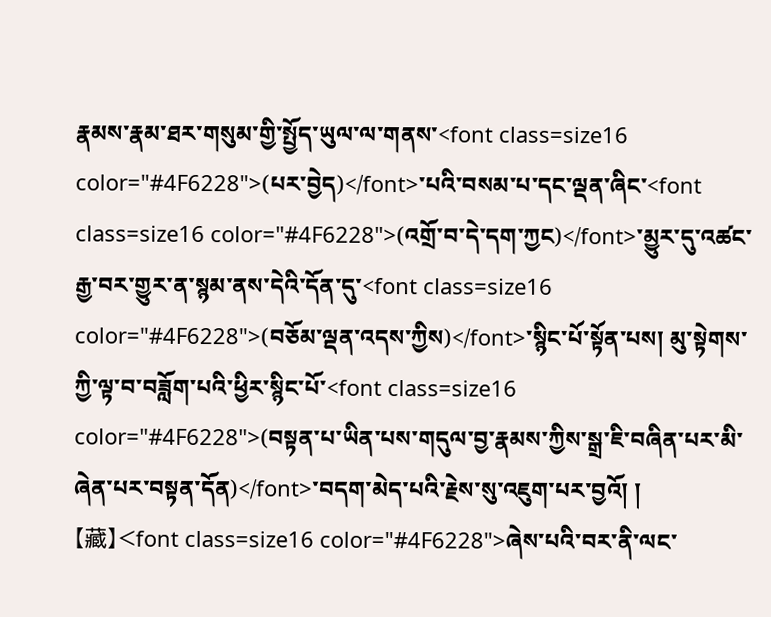རྣམས་རྣམ་ཐར་གསུམ་གྱི་སྤྱོད་ཡུལ་ལ་གནས་<font class=size16 color="#4F6228">(པར་བྱེད)</font>་པའི་བསམ་པ་དང་ལྡན་ཞིང་<font class=size16 color="#4F6228">(འགྲོ་བ་དེ་དག་ཀྱང)</font>་མྱུར་དུ་འཚང་རྒྱ་བར་གྱུར་ན་སྙམ་ནས་དེའི་དོན་དུ་<font class=size16 color="#4F6228">(བཅོམ་ལྡན་འདས་ཀྱིས)</font>་སྙིང་པོ་སྟོན་པས། མུ་སྟེགས་ཀྱི་ལྟ་བ་བཟློག་པའི་ཕྱིར་སྙིང་པོ་<font class=size16 color="#4F6228">(བསྟན་པ་ཡིན་པས་གདུལ་བྱ་རྣམས་ཀྱིས་སྒྲ་ཇི་བཞིན་པར་མི་ཞེན་པར་བསྟན་དོན)</font>་བདག་མེད་པའི་རྗེས་སུ་འཇུག་པར་བྱའོ། །
【藏】<font class=size16 color="#4F6228">ཞེས་པའི་བར་ནི་ལང་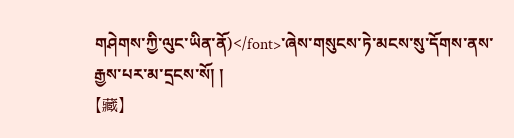གཤེགས་ཀྱི་ལུང་ཡིན་ནོ)</font>་ཞེས་གསུངས་ཏེ་མངས་སུ་དོགས་ནས་རྒྱས་པར་མ་དྲངས་སོ། །
【藏】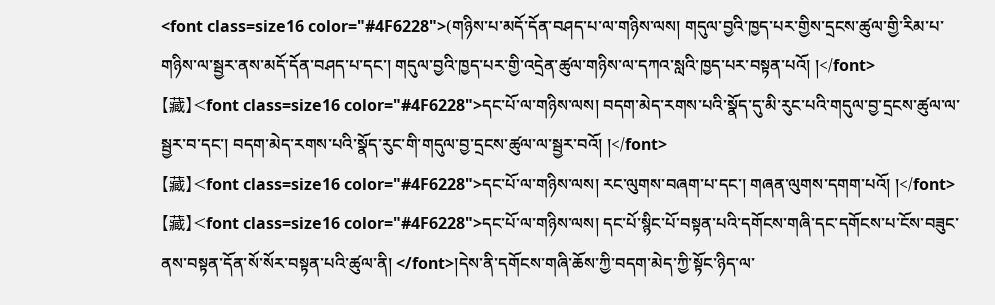<font class=size16 color="#4F6228">(གཉིས་པ་མདོ་དོན་བཤད་པ་ལ་གཉིས་ལས། གདུལ་བྱའི་ཁྱད་པར་གྱིས་དྲངས་ཚུལ་གྱི་རིམ་པ་གཉིས་ལ་སྦྱར་ནས་མདོ་དོན་བཤད་པ་དང་། གདུལ་བྱའི་ཁྱད་པར་གྱི་འདྲེན་ཚུལ་གཉིས་ལ་དཀའ་སླའི་ཁྱད་པར་བསྟན་པའོ། །</font>
【藏】<font class=size16 color="#4F6228">དང་པོ་ལ་གཉིས་ལས། བདག་མེད་རགས་པའི་སྣོད་དུ་མི་རུང་པའི་གདུལ་བྱ་དྲངས་ཚུལ་ལ་སྦྱར་བ་དང་། བདག་མེད་རགས་པའི་སྣོད་རུང་གི་གདུལ་བྱ་དྲངས་ཚུལ་ལ་སྦྱར་བའོ། །</font>
【藏】<font class=size16 color="#4F6228">དང་པོ་ལ་གཉིས་ལས། རང་ལུགས་བཞག་པ་དང་། གཞན་ལུགས་དགག་པའོ། །</font>
【藏】<font class=size16 color="#4F6228">དང་པོ་ལ་གཉིས་ལས། དང་པོ་སྙིང་པོ་བསྟན་པའི་དགོངས་གཞི་དང་དགོངས་པ་ངོས་བཟུང་ནས་བསྟན་དོན་སོ་སོར་བསྟན་པའི་ཚུལ་ནི། </font>།དེས་ནི་དགོངས་གཞི་ཆོས་ཀྱི་བདག་མེད་ཀྱི་སྟོང་ཉིད་ལ་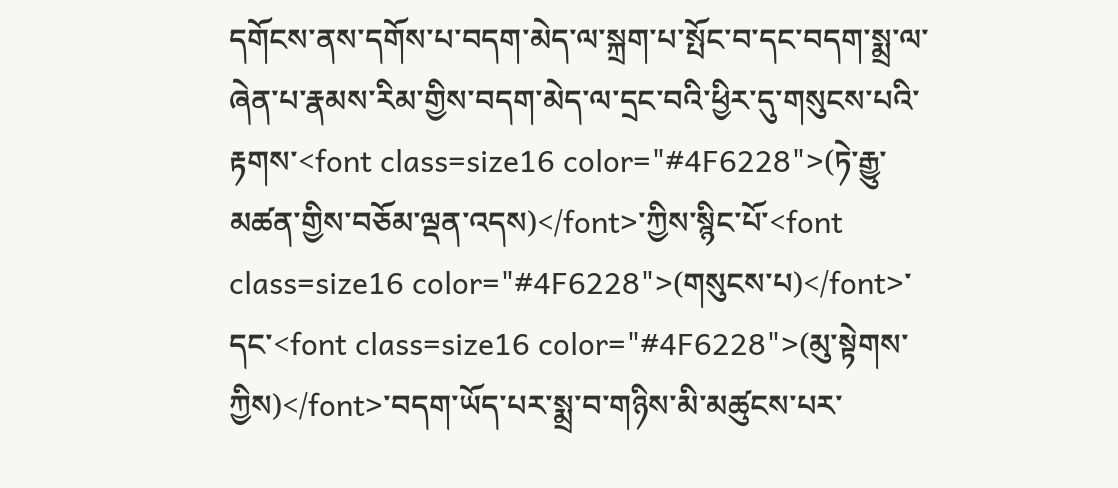དགོངས་ནས་དགོས་པ་བདག་མེད་ལ་སྐྲག་པ་སྤོང་བ་དང་བདག་སྨྲ་ལ་ཞེན་པ་རྣམས་རིམ་གྱིས་བདག་མེད་ལ་དྲང་བའི་ཕྱིར་དུ་གསུངས་པའི་རྟགས་<font class=size16 color="#4F6228">(ཏེ་རྒྱུ་མཚན་གྱིས་བཅོམ་ལྡན་འདས)</font>་ཀྱིས་སྙིང་པོ་<font class=size16 color="#4F6228">(གསུངས་པ)</font>་དང་<font class=size16 color="#4F6228">(མུ་སྟེགས་ཀྱིས)</font>་བདག་ཡོད་པར་སྨྲ་བ་གཉིས་མི་མཚུངས་པར་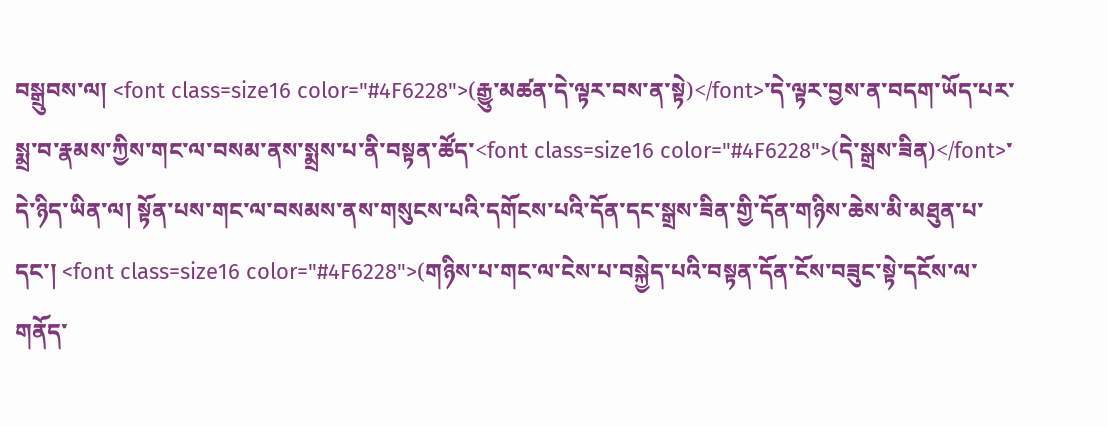བསྒྲུབས་ལ། <font class=size16 color="#4F6228">(རྒྱུ་མཚན་དེ་ལྟར་བས་ན་སྟེ)</font>་དེ་ལྟར་བྱས་ན་བདག་ཡོད་པར་སྨྲ་བ་རྣམས་ཀྱིས་གང་ལ་བསམ་ནས་སྨྲས་པ་ནི་བསྟན་ཚོད་<font class=size16 color="#4F6228">(དེ་སྒྲས་ཟིན)</font>་དེ་ཉིད་ཡིན་ལ། སྟོན་པས་གང་ལ་བསམས་ནས་གསུངས་པའི་དགོངས་པའི་དོན་དང་སྒྲས་ཟིན་གྱི་དོན་གཉིས་ཆེས་མི་མཐུན་པ་དང་། <font class=size16 color="#4F6228">(གཉིས་པ་གང་ལ་ངེས་པ་བསྐྱེད་པའི་བསྟན་དོན་ངོས་བཟུང་སྟེ་དངོས་ལ་གནོད་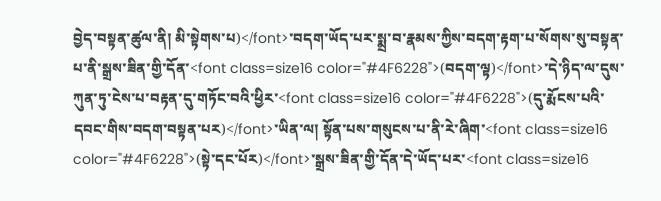བྱེད་བསྟན་ཚུལ་ནི། མི་སྟེགས་པ)</font>་བདག་ཡོད་པར་སྨྲ་བ་རྣམས་ཀྱིས་བདག་རྟག་པ་སོགས་སུ་བསྟན་པ་ནི་སྒྲས་ཟིན་གྱི་དོན་<font class=size16 color="#4F6228">(བདག་ལྟ)</font>་དེ་ཉིད་ལ་དུས་ཀུན་ཏུ་ངེས་པ་བརྟན་དུ་གཏོང་བའི་ཕྱིར་<font class=size16 color="#4F6228">(དུ་རྨོངས་པའི་དབང་གིས་བདག་བསྟན་པར)</font>་ཡིན་ལ། སྟོན་པས་གསུངས་པ་ནི་རེ་ཞིག་<font class=size16 color="#4F6228">(སྟེ་དང་པོར)</font>་སྒྲས་ཟིན་གྱི་དོན་དེ་ཡོད་པར་<font class=size16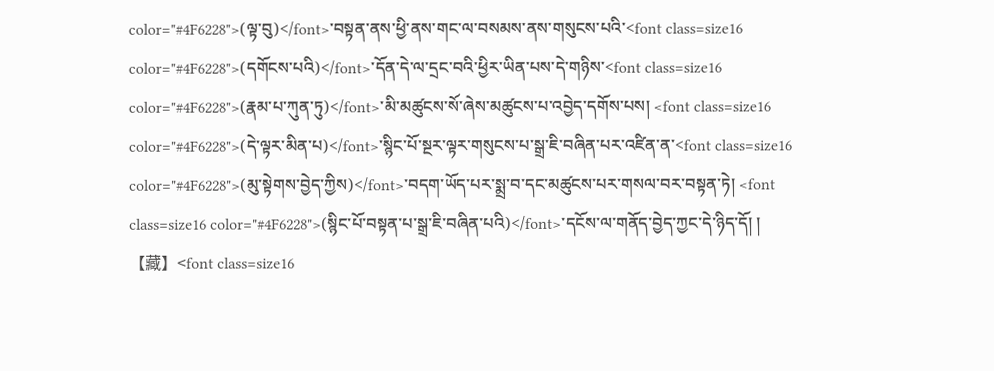color="#4F6228">(ལྟ་བུ)</font>་བསྟན་ནས་ཕྱི་ནས་གང་ལ་བསམས་ནས་གསུངས་པའི་<font class=size16 color="#4F6228">(དགོངས་པའི)</font>་དོན་དེ་ལ་དྲང་བའི་ཕྱིར་ཡིན་པས་དེ་གཉིས་<font class=size16 color="#4F6228">(རྣམ་པ་ཀུན་ཏུ)</font>་མི་མཚུངས་སོ་ཞེས་མཚུངས་པ་འབྱེད་དགོས་པས། <font class=size16 color="#4F6228">(དེ་ལྟར་མིན་པ)</font>་སྙིང་པོ་སྔར་ལྟར་གསུངས་པ་སྒྲ་ཇི་བཞིན་པར་འཛིན་ན་<font class=size16 color="#4F6228">(མུ་སྟེགས་བྱེད་ཀྱིས)</font>་བདག་ཡོད་པར་སྨྲ་བ་དང་མཚུངས་པར་གསལ་བར་བསྟན་ཏེ། <font class=size16 color="#4F6228">(སྙིང་པོ་བསྟན་པ་སྒྲ་ཇི་བཞིན་པའི)</font>་དངོས་ལ་གནོད་བྱེད་ཀྱང་དེ་ཉིད་དོ། །
【藏】<font class=size16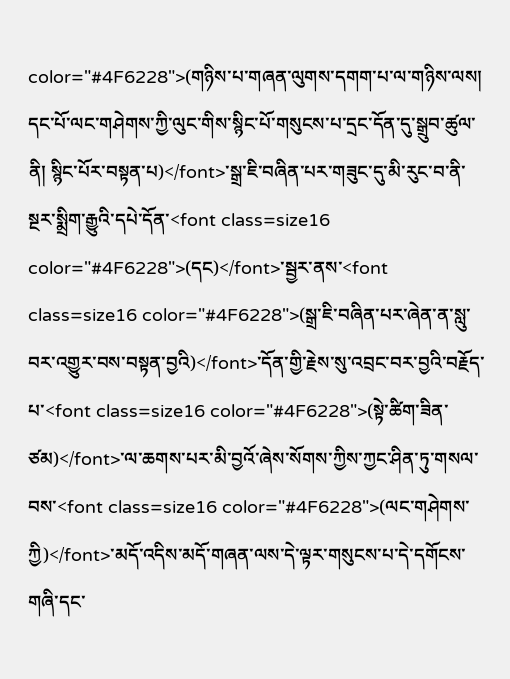color="#4F6228">(གཉིས་པ་གཞན་ལུགས་དགག་པ་ལ་གཉིས་ལས། དང་པོ་ལང་གཤེགས་ཀྱི་ལུང་གིས་སྙིང་པོ་གསུངས་པ་དྲང་དོན་དུ་སྒྲུབ་ཚུལ་ནི། སྙིང་པོར་བསྟན་པ)</font>་སྒྲ་ཇི་བཞིན་པར་གཟུང་དུ་མི་རུང་བ་ནི་སྔར་སྨྲིག་རྒྱུའི་དཔེ་དོན་<font class=size16 color="#4F6228">(དང)</font>་སྦྱར་ནས་<font class=size16 color="#4F6228">(སྒྲ་ཇི་བཞིན་པར་ཞེན་ན་སླུ་བར་འགྱུར་བས་བསྟན་བྱའི)</font>་དོན་གྱི་རྗེས་སུ་འབྲང་བར་བྱའི་བརྗོད་པ་<font class=size16 color="#4F6228">(སྟེ་ཚིག་ཟིན་ཙམ)</font>་ལ་ཆགས་པར་མི་བྱའོ་ཞེས་སོགས་ཀྱིས་ཀྱང་ཤིན་ཏུ་གསལ་བས་<font class=size16 color="#4F6228">(ལང་གཤེགས་ཀྱི)</font>་མདོ་འདིས་མདོ་གཞན་ལས་དེ་ལྟར་གསུངས་པ་དེ་དགོངས་གཞི་དང་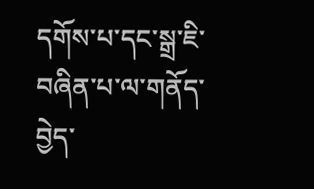དགོས་པ་དང་སྒྲ་ཇི་བཞིན་པ་ལ་གནོད་བྱེད་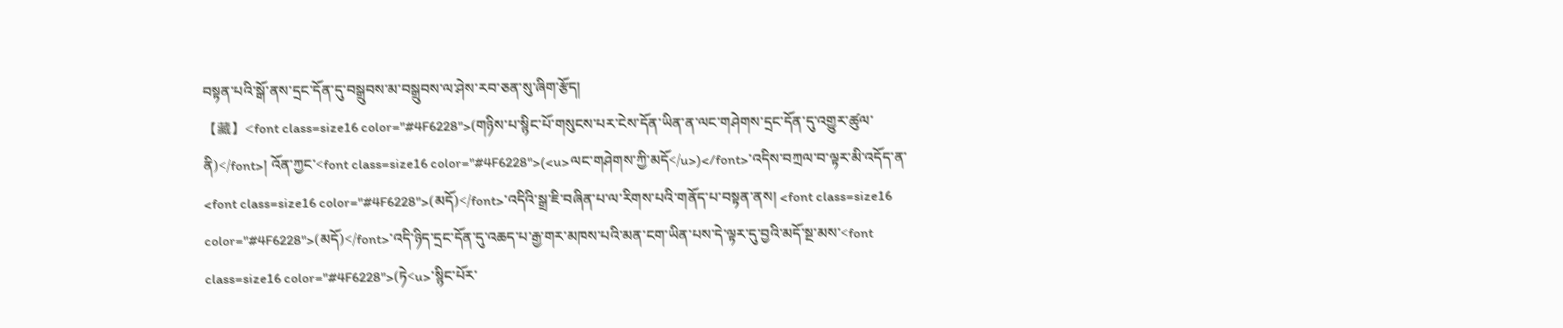བསྟན་པའི་སྒོ་ནས་དྲང་དོན་དུ་བསྒྲུབས་མ་བསྒྲུབས་ལ་ཤེས་རབ་ཅན་སུ་ཞིག་རྩོད།
【藏】<font class=size16 color="#4F6228">(གཉིས་པ་སྙིང་པོ་གསུངས་པར་ངེས་དོན་ཡིན་ན་ལང་གཤེགས་དྲང་དོན་དུ་འགྱུར་ཚུལ་ནི)</font>། འོན་ཀྱང་<font class=size16 color="#4F6228">(<u>ལང་གཤེགས་ཀྱི་མདོ</u>)</font>་འདིས་བཀྲལ་བ་ལྟར་མི་འདོད་ན་<font class=size16 color="#4F6228">(མདོ)</font>་འདིའི་སྒྲ་ཇི་བཞིན་པ་ལ་རིགས་པའི་གནོད་པ་བསྟན་ནས། <font class=size16 color="#4F6228">(མདོ)</font>་འདི་ཉིད་དྲང་དོན་དུ་འཆད་པ་རྒྱ་གར་མཁས་པའི་མན་ངག་ཡིན་པས་དེ་ལྟར་དུ་བྱའི་མདོ་སྔ་མས་<font class=size16 color="#4F6228">(ཏེ<u>་སྙིང་པོར་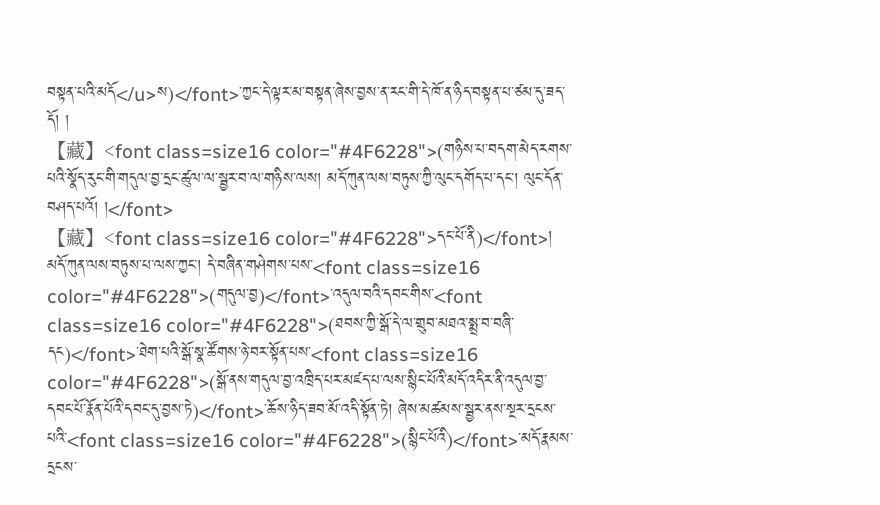བསྟན་པའི་མདོ</u>ས)</font>་ཀྱང་དེ་ལྟར་མ་བསྟན་ཞེས་བྱས་ན་རང་གི་དེ་ཁོ་ན་ཉིད་བསྟན་པ་ཙམ་དུ་ཟད་དོ། །
【藏】<font class=size16 color="#4F6228">(གཉིས་པ་བདག་མེད་རགས་པའི་སྣོད་རུང་གི་གདུལ་བྱ་དྲང་ཚུལ་ལ་སྦྱར་བ་ལ་གཉིས་ལས། མདོ་ཀུན་ལས་བཏུས་ཀྱི་ལུང་དགོད་པ་དང་། ལུང་དོན་བཤད་པའོ། །</font>
【藏】<font class=size16 color="#4F6228">དང་པོ་ནི)</font>། མདོ་ཀུན་ལས་བཏུས་པ་ལས་ཀྱང་། དེ་བཞིན་གཤེགས་པས་<font class=size16 color="#4F6228">(གདུལ་བྱ)</font>་འདུལ་བའི་དབང་གིས་<font class=size16 color="#4F6228">(ཐབས་ཀྱི་སྒོ་དེ་ལ་གྲུབ་མཐའ་སྨྲ་བ་བཞི་དང)</font>་ཐེག་པའི་སྒོ་སྣ་ཚོགས་ཉེ་བར་སྟོན་པས་<font class=size16 color="#4F6228">(སྒོ་ནས་གདུལ་བྱ་འཁྲིད་པར་མཛད་པ་ལས་སྙིང་པོའི་མདོ་འདིར་ནི་འདུལ་བྱ་དབང་པོ་རྣོན་པོའི་དབང་དུ་བྱས་ཏེ)</font>་ཆོས་ཉིད་ཟབ་མོ་འདི་སྟོན་ཏེ། ཞེས་མཚམས་སྦྱར་ནས་སྔར་དྲངས་པའི་<font class=size16 color="#4F6228">(སྙིང་པོའི)</font>་མདོ་རྣམས་དྲངས་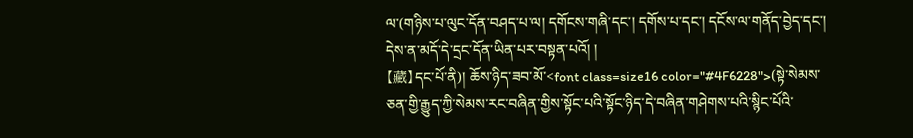ལ་(གཉིས་པ་ལུང་དོན་བཤད་པ་ལ། དགོངས་གཞི་དང་། དགོས་པ་དང་། དངོས་ལ་གནོད་བྱེད་དང་། དེས་ན་མདོ་དེ་དྲང་དོན་ཡིན་པར་བསྟན་པའོ། །
【藏】དང་པོ་ནི)། ཆོས་ཉིད་ཟབ་མོ་<font class=size16 color="#4F6228">(སྟེ་སེམས་ཅན་གྱི་རྒྱུད་ཀྱི་སེམས་རང་བཞིན་གྱིས་སྟོང་པའི་སྟོང་ཉིད་དེ་བཞིན་གཤེགས་པའི་སྙིང་པོའི་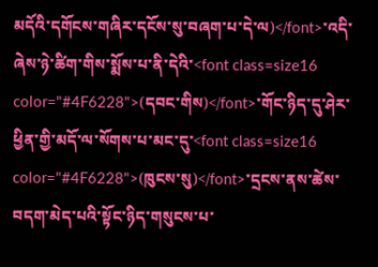མདོའི་དགོངས་གཞིར་དངོས་སུ་བཞག་པ་དེ་ལ)</font>་འདི་ཞེས་ཉེ་ཚིག་གིས་སྨོས་པ་ནི་དེའི་<font class=size16 color="#4F6228">(དབང་གིས)</font>་གོང་ཉིད་དུ་ཤེར་ཕྱིན་གྱི་མདོ་ལ་སོགས་པ་མང་དུ་<font class=size16 color="#4F6228">(ཁུངས་སུ)</font>་དྲངས་ནས་ཚེས་བདག་མེད་པའི་སྟོང་ཉིད་གསུངས་པ་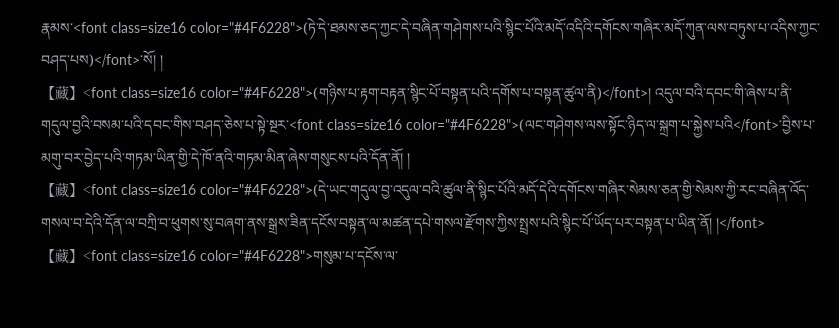རྣམས་<font class=size16 color="#4F6228">(ཏེ་དེ་ཐམས་ཅད་ཀྱང་དེ་བཞིན་གཤེགས་པའི་སྙིང་པོའི་མདོ་འདིའི་དགོངས་གཞིར་མདོ་ཀུན་ལས་བཏུས་པ་འདིས་ཀྱང་བཤད་པས)</font>་སོ། །
【藏】<font class=size16 color="#4F6228">(གཉིས་པ་རྟག་བརྟན་སྙིང་པོ་བསྟན་པའི་དགོས་པ་བསྟན་ཚུལ་ནི)</font>། འདུལ་བའི་དབང་གི་ཞེས་པ་ནི་གདུལ་བྱའི་བསམ་པའི་དབང་གིས་བཤད་ཅེས་པ་སྟེ་སྔར་<font class=size16 color="#4F6228">(ལང་གཤེགས་ལས་སྟོང་ཉིད་ལ་སྐྲག་པ་སྐྱེས་པའི</font>་བྱིས་པ་མགུ་བར་བྱེད་པའི་གཏམ་ཡིན་གྱི་དེ་ཁོ་ནའི་གཏམ་མིན་ཞེས་གསུངས་པའི་དོན་ནོ། །
【藏】<font class=size16 color="#4F6228">(དེ་ཡང་གདུལ་བྱ་འདུལ་བའི་ཚུལ་ནི་སྙིང་པོའི་མདོ་དེའི་དགོངས་གཞིར་སེམས་ཅན་གྱི་སེམས་ཀྱི་རང་བཞིན་འོད་གསལ་བ་དེའི་དོན་ལ་བཀྲི་བ་ཕུགས་སུ་བཞག་ནས་སྒྲས་ཟིན་དངོས་བསྟན་ལ་མཚན་དཔེ་གསལ་རྫོགས་ཀྱིས་སྤྲས་པའི་སྙིང་པོ་ཡོད་པར་བསྟན་པ་ཡིན་ནོ། །</font>
【藏】<font class=size16 color="#4F6228">གསུམ་པ་དངོས་ལ་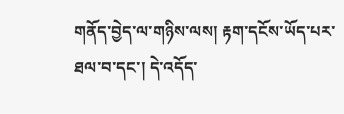གནོད་བྱེད་ལ་གཉིས་ལས། རྟག་དངོས་ཡོད་པར་ཐལ་བ་དང་། དེ་འདོད་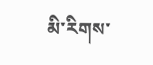མི་རིགས་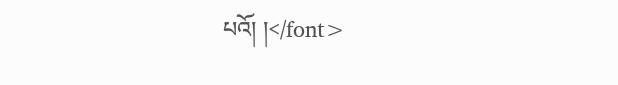པའོ། །</font>